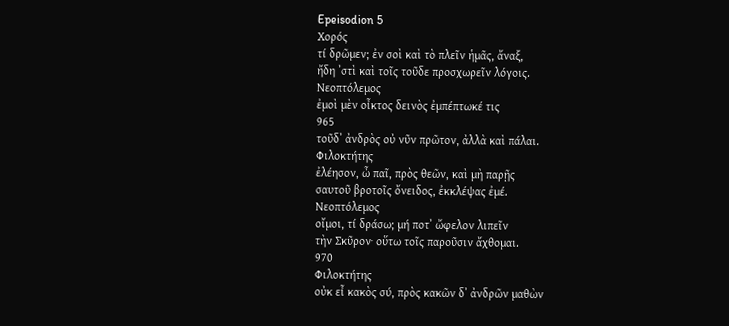Epeisodion 5
Χορός
τί δρῶμεν; ἐν σοὶ καὶ τὸ πλεῖν ἡμᾶς, ἄναξ,
ἤδη ʼστὶ καὶ τοῖς τοῦδε προσχωρεῖν λόγοις.
Νεοπτόλεμος
ἐμοὶ μὲν οἶκτος δεινὸς ἐμπέπτωκέ τις
965
τοῦδʼ ἀνδρὸς οὐ νῦν πρῶτον, ἀλλὰ καὶ πάλαι.
Φιλοκτήτης
ἐλέησον, ὦ παῖ, πρὸς θεῶν, καὶ μὴ παρῇς
σαυτοῦ βροτοῖς ὄνειδος, ἐκκλέψας ἐμέ.
Νεοπτόλεμος
οἴμοι, τί δράσω; μή ποτʼ ὤφελον λιπεῖν
τὴν Σκῦρον· οὕτω τοῖς παροῦσιν ἄχθομαι.
970
Φιλοκτήτης
οὐκ εἶ κακὸς σύ, πρὸς κακῶν δʼ ἀνδρῶν μαθὼν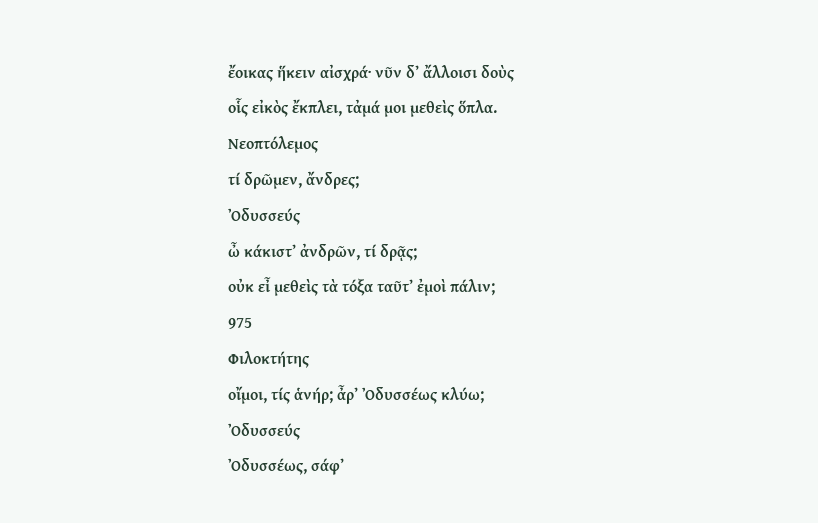ἔοικας ἥκειν αἰσχρά· νῦν δʼ ἄλλοισι δοὺς
οἷς εἰκὸς ἔκπλει, τἀμά μοι μεθεὶς ὅπλα.
Νεοπτόλεμος
τί δρῶμεν, ἄνδρες;
Ὀδυσσεύς
ὦ κάκιστʼ ἀνδρῶν, τί δρᾷς;
οὐκ εἶ μεθεὶς τὰ τόξα ταῦτʼ ἐμοὶ πάλιν;
975
Φιλοκτήτης
οἴμοι, τίς ἁνήρ; ἆρʼ Ὀδυσσέως κλύω;
Ὀδυσσεύς
Ὀδυσσέως, σάφʼ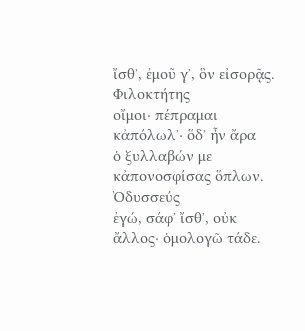ἴσθʼ, ἐμοῦ γʼ, ὃν εἰσορᾷς.
Φιλοκτήτης
οἴμοι· πέπραμαι κἀπόλωλʼ· ὅδʼ ἦν ἄρα
ὁ ξυλλαβών με κἀπονοσφίσας ὅπλων.
Ὀδυσσεύς
ἐγώ, σάφʼ ἴσθʼ, οὐκ ἄλλος· ὁμολογῶ τάδε.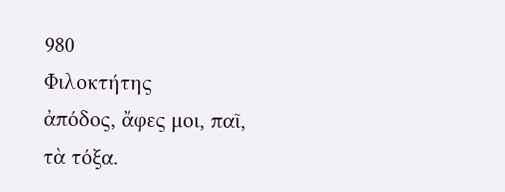980
Φιλοκτήτης
ἀπόδος, ἄφες μοι, παῖ, τὰ τόξα.